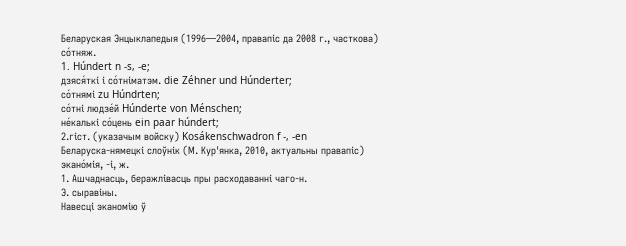Беларуская Энцыклапедыя (1996—2004, правапіс да 2008 г., часткова)
со́тняж.
1. Húndert n -s, -e;
дзяся́ткі і со́тніматэм. die Zéhner und Húnderter;
со́тнямі zu Húndrten;
со́тні людзе́й Húnderte von Ménschen;
не́калькі со́цень ein paar húndert;
2.гіст. (указачым войску) Kosákenschwadron f -, -en
Беларуска-нямецкі слоўнік (М. Кур'янка, 2010, актуальны правапіс)
экано́мія, -і, ж.
1. Ашчаднасць, беражлівасць пры расходаванні чаго-н.
Э. сыравіны.
Навесці эканомію ў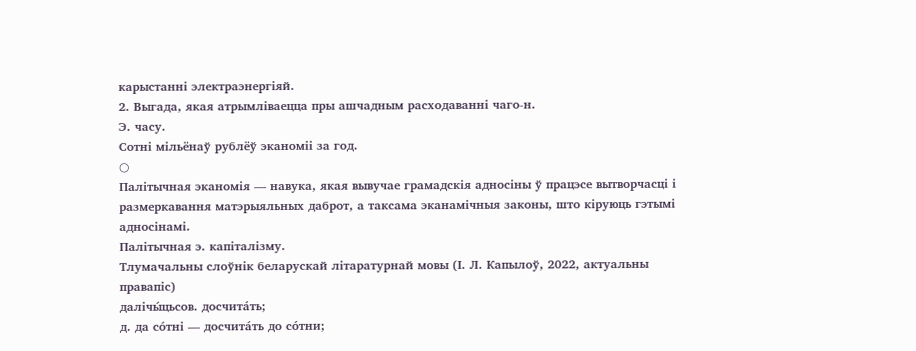карыстанні электраэнергіяй.
2. Выгада, якая атрымліваецца пры ашчадным расходаванні чаго-н.
Э. часу.
Сотні мільёнаў рублёў эканоміі за год.
○
Палітычная эканомія — навука, якая вывучае грамадскія адносіны ў працэсе вытворчасці і размеркавання матэрыяльных даброт, а таксама эканамічныя законы, што кіруюць гэтымі адносінамі.
Палітычная э. капіталізму.
Тлумачальны слоўнік беларускай літаратурнай мовы (І. Л. Капылоў, 2022, актуальны правапіс)
далічы́цьсов. досчита́ть;
д. да со́тні — досчита́ть до со́тни;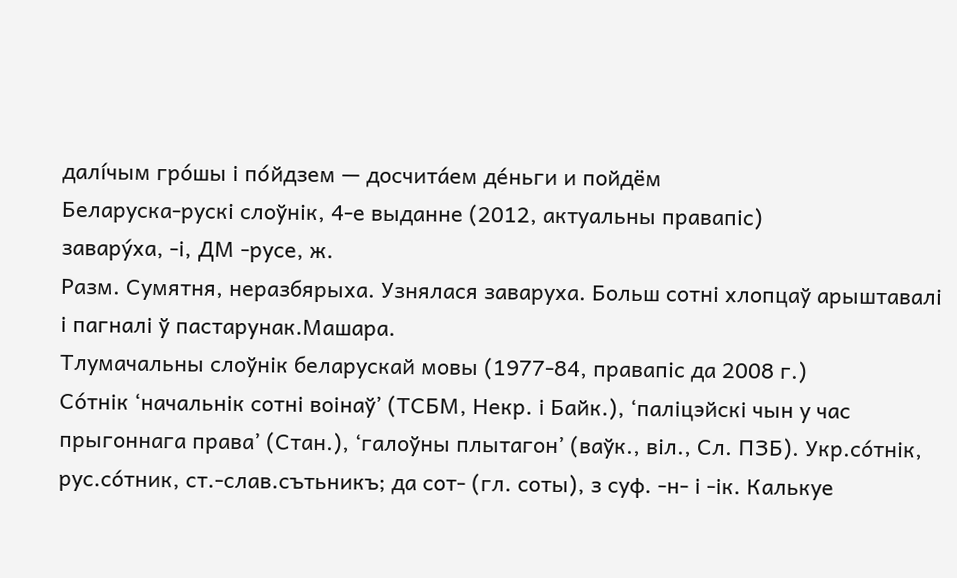далі́чым гро́шы і по́йдзем — досчита́ем де́ньги и пойдём
Беларуска-рускі слоўнік, 4-е выданне (2012, актуальны правапіс)
завару́ха, ‑і, ДМ ‑русе, ж.
Разм. Сумятня, неразбярыха. Узнялася заваруха. Больш сотні хлопцаў арыштавалі і пагналі ў пастарунак.Машара.
Тлумачальны слоўнік беларускай мовы (1977-84, правапіс да 2008 г.)
Со́тнік ‘начальнік сотні воінаў’ (ТСБМ, Некр. і Байк.), ‘паліцэйскі чын у час прыгоннага права’ (Стан.), ‘галоўны плытагон’ (ваўк., віл., Сл. ПЗБ). Укр.со́тнік, рус.со́тник, ст.-слав.сътьникъ; да сот‑ (гл. соты), з суф. ‑н‑ і ‑ік. Калькуе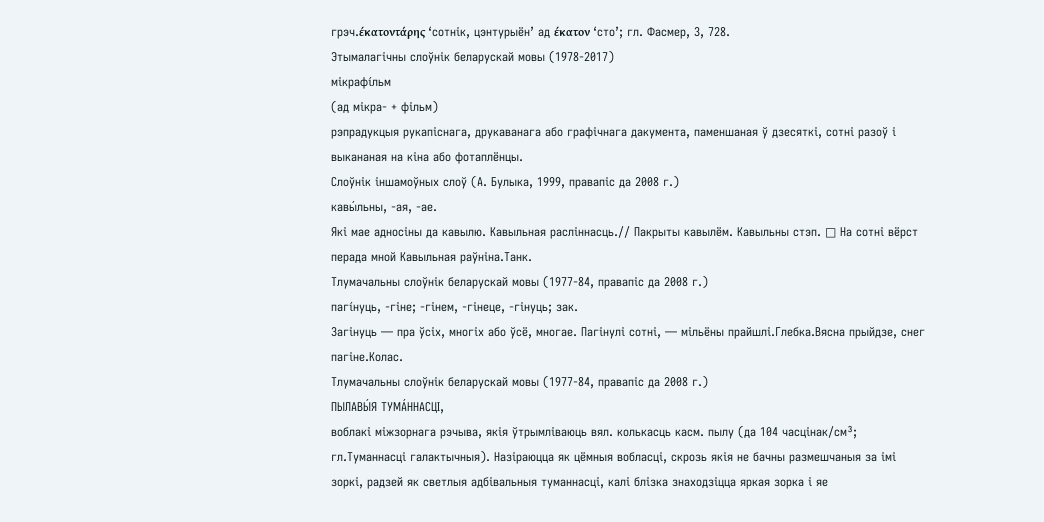грэч.έκατοντάρης ‘сотнік, цэнтурыён’ ад έκατον ‘сто’; гл. Фасмер, 3, 728.
Этымалагічны слоўнік беларускай мовы (1978-2017)
мікрафі́льм
(ад мікра- + фільм)
рэпрадукцыя рукапіснага, друкаванага або графічнага дакумента, паменшаная ў дзесяткі, сотні разоў і выкананая на кіна або фотаплёнцы.
Слоўнік іншамоўных слоў (А. Булыка, 1999, правапіс да 2008 г.)
кавы́льны, ‑ая, ‑ае.
Які мае адносіны да кавылю. Кавыльная расліннасць.// Пакрыты кавылём. Кавыльны стэп. □ На сотні вёрст перада мной Кавыльная раўніна.Танк.
Тлумачальны слоўнік беларускай мовы (1977-84, правапіс да 2008 г.)
пагі́нуць, ‑гіне; ‑гінем, ‑гінеце, ‑гінуць; зак.
Загінуць — пра ўсіх, многіх або ўсё, многае. Пагінулі сотні, — мільёны прайшлі.Глебка.Вясна прыйдзе, снег пагіне.Колас.
Тлумачальны слоўнік беларускай мовы (1977-84, правапіс да 2008 г.)
ПЫЛАВЫ́Я ТУМА́ННАСЦІ,
воблакі міжзорнага рэчыва, якія ўтрымліваюць вял. колькасць касм. пылу (да 104 часцінак/см³; гл.Туманнасці галактычныя). Назіраюцца як цёмныя вобласці, скрозь якія не бачны размешчаныя за імі зоркі, радзей як светлыя адбівальныя туманнасці, калі блізка знаходзіцца яркая зорка і яе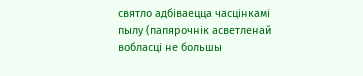святло адбіваецца часцінкамі пылу (папярочнік асветленай вобласці не большы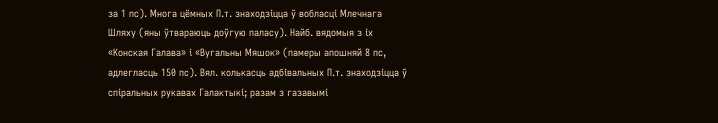за 1 пс). Многа цёмных П.т. знаходзіцца ў вобласці Млечнага Шляху (яны ўтвараюць доўгую паласу). Найб. вядомыя з іх «Конская Галава» і «Вугальны Мяшок» (памеры апошняй 8 пс, адлегласць 150 пс). Вял. колькасць адбівальных П.т. знаходзіцца ў спіральных рукавах Галактыкі; разам з газавымі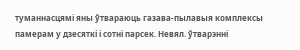туманнасцямі яны ўтвараюць газава-пылавыя комплексы памерам у дзесяткі і сотні парсек. Невял. ўтварэнні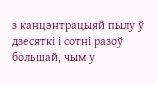з канцэнтрацыяй пылу ў дзесяткі і сотні разоў большай, чым у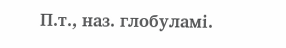П.т., наз. глобуламі.